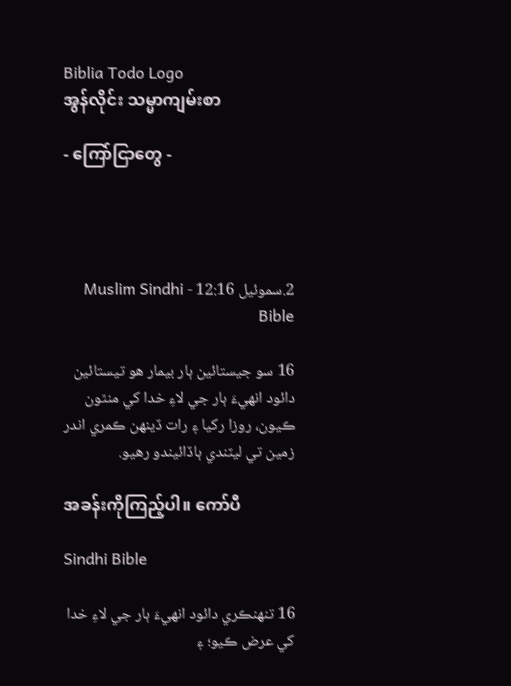Biblia Todo Logo
အွန်လိုင်း သမ္မာကျမ်းစာ

- ကြော်ငြာတွေ -




2.سموئيل 12:16 - Muslim Sindhi Bible

16 سو جيستائين ٻار بيمار هو تيستائين دائود انهيءَ ٻار جي لاءِ خدا کي منٿون ڪيون، روزا رکيا ۽ رات ڏينهن ڪمري اندر زمين تي ليٽندي ٻاڏائيندو رهيو.

အခန်းကိုကြည့်ပါ။ ကော်ပီ

Sindhi Bible

16 تنهنڪري دائود انهيءَ ٻار جي لاءِ خدا کي عرض ڪيو؛ ۽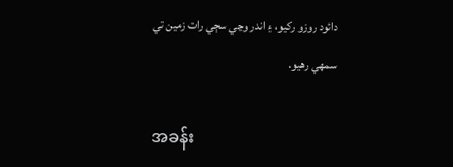دائود روزو رکيو، ۽ اندر وڃي سڄي رات زمين تي سمهي رهيو.

အခန်း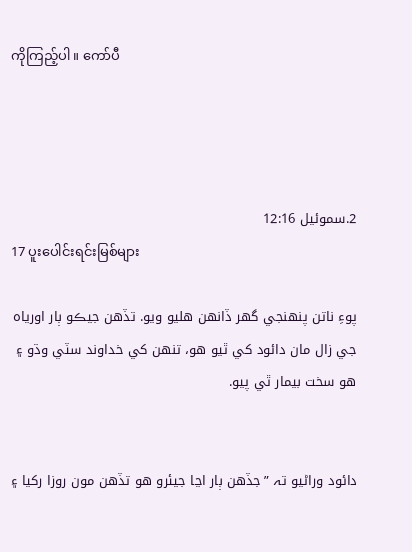ကိုကြည့်ပါ။ ကော်ပီ




2.سموئيل 12:16
17 ပူးပေါင်းရင်းမြစ်များ

پوءِ ناتن پنهنجي گھر ڏانهن هليو ويو. تڏهن جيڪو ٻار اورياہ جي زال مان دائود کي ٿيو هو، تنهن کي خداوند سٽي وڌو ۽ هو سخت بيمار ٿي پيو.


دائود وراڻيو تہ ”جڏهن ٻار اڃا جيئرو هو تڏهن مون روزا رکيا ۽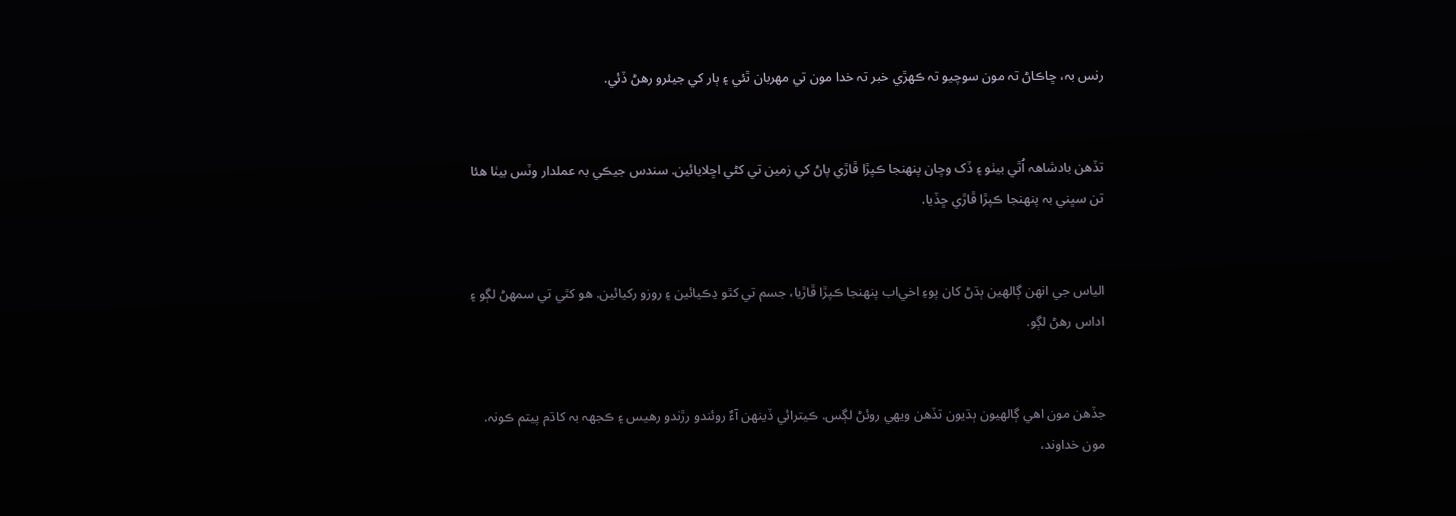رنس بہ، ڇاڪاڻ تہ مون سوچيو تہ ڪهڙي خبر تہ خدا مون تي مهربان ٿئي ۽ ٻار کي جيئرو رهڻ ڏئي.


تڏهن بادشاهہ اُٿي بيٺو ۽ ڏک وچان پنهنجا ڪپڙا ڦاڙي پاڻ کي زمين تي کڻي اڇلايائين. سندس جيڪي بہ عملدار وٽس بيٺا هئا تن سڀني بہ پنهنجا ڪپڙا ڦاڙي ڇڏيا.


الياس جي انهن ڳالهين ٻڌڻ کان پوءِ اخي‌اب پنهنجا ڪپڙا ڦاڙيا، جسم تي کٿو ڍڪيائين ۽ روزو رکيائين. هو کٿي تي سمهڻ لڳو ۽ اداس رهڻ لڳو.


جڏهن مون اهي ڳالهيون ٻڌيون تڏهن ويهي روئڻ لڳس. ڪيترائي ڏينهن آءٌ روئندو رڙندو رهيس ۽ ڪجھہ بہ کاڌم پيتم ڪونہ. مون خداوند،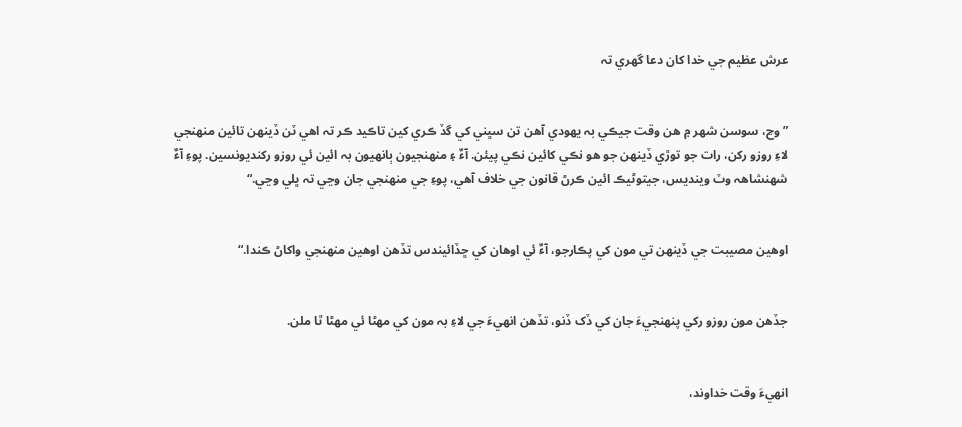عرش عظيم جي خدا کان دعا گھري تہ


”وڃ، سوسن شهر ۾ هن وقت جيڪي بہ يهودي آهن تن سڀني کي گڏ ڪري کين تاڪيد ڪر تہ اهي ٽن ڏينهن تائين منهنجي لاءِ روزو رکن، رات جو توڙي ڏينهن جو هو نڪي کائين نڪي پيئن. آءٌ ۽ منهنجيون ٻانهيون بہ ائين ئي روزو رکنديونسين. پوءِ آءٌ شهنشاهہ وٽ وينديس، جيتوڻيڪ ائين ڪرڻ قانون جي خلاف آهي، پوءِ جي منهنجي جان وڃي تہ ڀلي وڃي.“


اوهين مصيبت جي ڏينهن تي مون کي پڪارجو، آءٌ ئي اوهان کي ڇڏائيندس تڏهن اوهين منهنجي واکاڻ ڪندا.“


جڏهن مون روزو رکي پنهنجيءَ جان کي ڏک ڏنو، تڏهن انهيءَ جي لاءِ بہ مون کي مهڻا ئي مهڻا ٿا ملن.


انهيءَ وقت خداوند،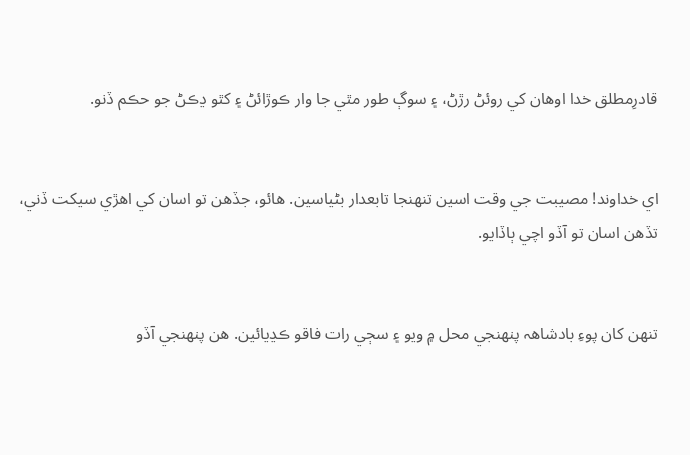قادرِمطلق خدا اوهان کي روئڻ رڙڻ، ۽ سوڳ طور مٿي جا وار ڪوڙائڻ ۽ کٿو ڍڪڻ جو حڪم ڏنو.


اي خداوند! مصيبت جي وقت اسين تنهنجا تابعدار بڻياسين. هائو، جڏهن تو اسان کي اهڙي سيکت ڏني، تڏهن اسان تو آڏو اچي ٻاڏايو.


تنهن کان پوءِ بادشاهہ پنهنجي محل ۾ ويو ۽ سڄي رات فاقو ڪڍيائين. هن پنهنجي آڏو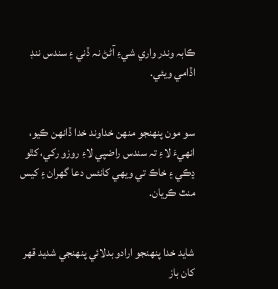ڪابہ وندر واري شيءِ آڻڻ نہ ڏني ۽ سندس ننڊ اڏامي ويئي.


سو مون پنهنجو منهن خداوند خدا ڏانهن ڪيو، انهيءَ لاءِ تہ سندس راضپي لاءِ روزو رکي، کٿو ڍڪي ۽ خاڪ تي ويهي کانئس دعا گھران ۽ کيس منٿ ڪريان.


شايد خدا پنهنجو ارادو بدلائي پنهنجي شديد قهر کان باز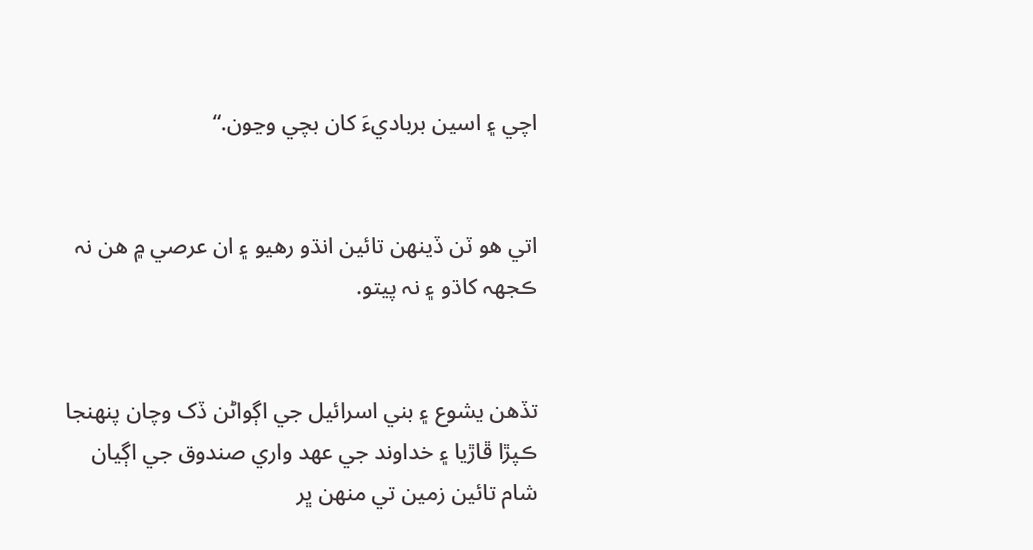اچي ۽ اسين برباديءَ کان بچي وڃون.“


اتي هو ٽن ڏينهن تائين انڌو رهيو ۽ ان عرصي ۾ هن نہ ڪجھہ کاڌو ۽ نہ پيتو.


تڏهن يشوع ۽ بني اسرائيل جي اڳواڻن ڏک وچان پنهنجا ڪپڙا ڦاڙيا ۽ خداوند جي عهد واري صندوق جي اڳيان شام تائين زمين تي منهن ڀر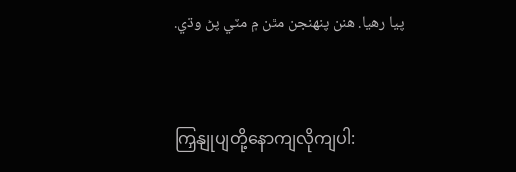پيا رهيا. هنن پنهنجن مٿن ۾ مٽي پڻ وڌي.


ကြှနျုပျတို့နောကျလိုကျပါ: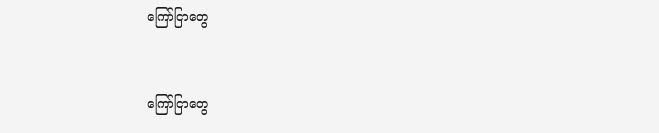ကြော်ငြာတွေ


ကြော်ငြာတွေ